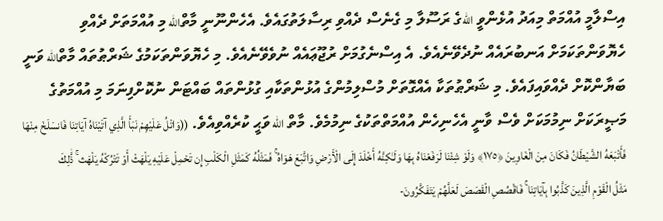އިސްލާމީ އުއްމަތް މިއަދު އުޅެންވީ اللهގެ ރަސޫލާ މި ގެނެސް ދެއްވި ރިސާލަތުގައެވެ. އެހެންނޫނީ މާތްالله މި އުއްމަތަށް ދެއްވި ހެޔޮވަންތަކަމަށް އަނބުރައެއް ނުދެވޭނެއެވެ. އެ އިސްނެގުމަށް ރުޖޫޢައެއް ނުވެވޭނެއެވެ. މި ހެޔޮވަންތަކަމުގެ ޝަރްޠުތައް މާތްالله ވަނީ ބަޔާންކޮށް ދެއްވައިފައެވެ. މި ޝަރްޠުތަކާ އެއްގޮތަށް މުސްލިމުންގެ އުޅުންތަކާއި ގުޅުންތައް ބައްޓަން ނުކޮށްފިނަމަ މި އުއްމަތުގެ މަޞީރަކަށް ނިމުމަކަށް ވެސް ވާނީ އެހެނިހެން އުއްމަތްތަކުގެ ނިމުމެވެ. މާތް الله ވަޙީ ކުރެއްވިއެވެ. ((وَاتْلُ عَلَيْهِمْ نَبَأَ الَّذِي آتَيْنَاهُ آيَاتِنَا فَانسَلَخَ مِنْهَا فَأَتْبَعَهُ الشَّيْطَانُ فَكَانَ مِنَ الْغَاوِينَ ﴿١٧٥﴾ وَلَوْ شِئْنَا لَرَفَعْنَاهُ بِهَا وَلَـٰكِنَّهُ أَخْلَدَ إِلَى الْأَرْضِ وَاتَّبَعَ هَوَاهُ ۚ فَمَثَلُهُ كَمَثَلِ الْكَلْبِ إِن تَحْمِلْ عَلَيْهِ يَلْهَثْ أَوْ تَتْرُكْهُ يَلْهَث ۚ ذَّٰلِكَ مَثَلُ الْقَوْمِ الَّذِينَ كَذَّبُوا بِآيَاتِنَا ۚ فَاقْصُصِ الْقَصَصَ لَعَلَّهُمْ يَتَفَكَّرُونَ-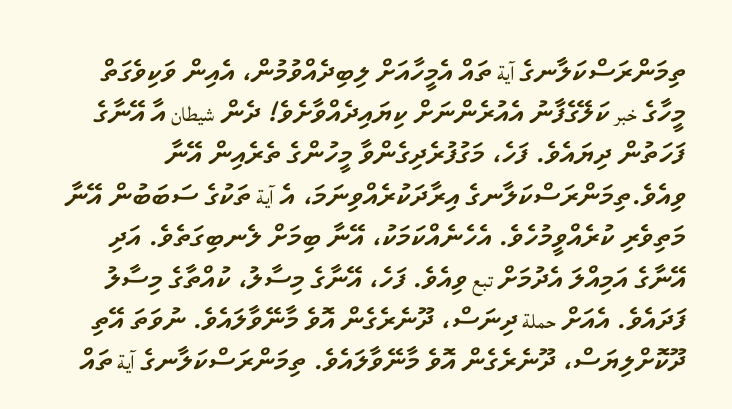ތިމަންރަސްކަލާނގެ آية ތައް އެމީހާއަށް ލިބިދެއްވުމުން، އެއިން ވަކިވެގަތް މީހާގެ خبر ކަލޭގެފާނު އެއުރެންނަށް ކިޔައިދެއްވާށެވެ! ދެން شيطان އާ އޭނާގެ ފަހަތުން ދިޔައެވެ. ފަހެ، މަގުފުރެދިގެންވާ މީހުންގެ ތެރެއިން އޭނާ ވިއެވެ.ތިމަންރަސްކަލާނގެ އިރާދަކުރެއްވިނަމަ، އެ آية ތަކުގެ ސަބަބުން އޭނާ މަތިވެރި ކުރެއްވީމުހެވެ. އެހެނެއްކަމަކު، އޭނާ ބިމަށް ލެނބިގަތެވެ. އަދި އޭނާގެ އަމިއްލަ އެދުމަށް تبع ވިއެވެ. ފަހެ، އޭނާގެ މިސާލު، ކުއްތާގެ މިސާލު ފަދައެވެ. އެއަށް حملة ދިނަސް، ދޫނެރެގެން އޮވެ މާނޭވާލައެވެ. ނުވަތަ އޭތި ދޫކޮށްލިޔަސް، ދޫނެރެގެން އޮވެ މާނޭވާލައެވެ. ތިމަންރަސްކަލާނގެ آية ތައް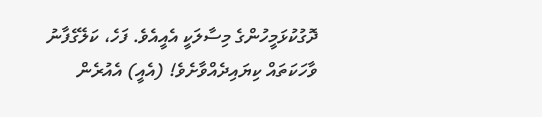ދޮގުކުޅަމީހުންގެ މިސާލަކީ އެއީއެވެ. ފަހެ، ކަލޭގެފާނު ވާހަކަތައް ކިޔައިދެއްވާށެވެ! (އެއީ) އެއުރެން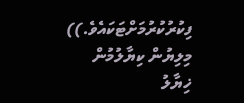ފިކުރުކުރުމަށްޓަކައެވެ.))
މިލިޔުން ކިޔާލުމުން
ޚިޔާލު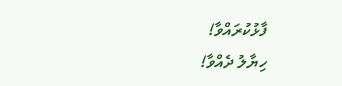ފާޅުކުރައްވާ!
ހިޔާލު ދެއްވާ!